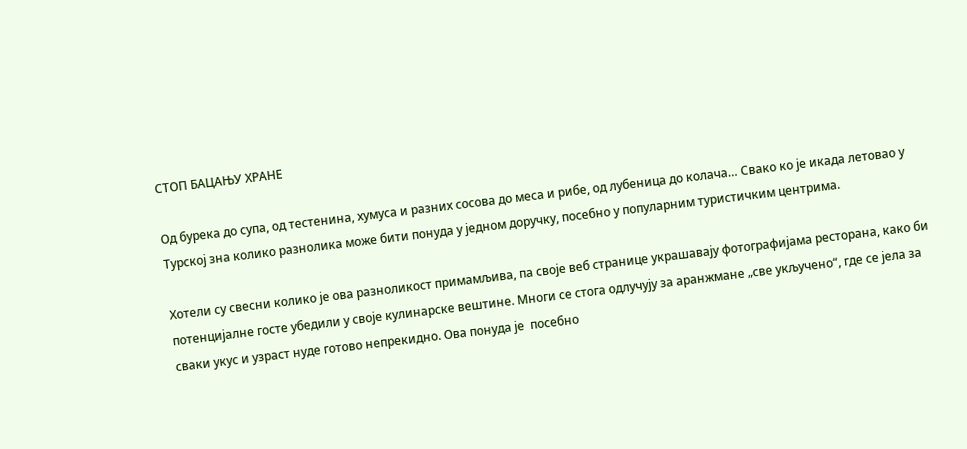СТОП БАЦАЊУ ХРАНЕ

Од бурека до супа, од тестенина, хумуса и разних сосова до меса и рибе, од лубеница до колача… Свако ко је икада летовао у Турској зна колико разнолика може бити понуда у једном доручку, посебно у популарним туристичким центрима.

Хотели су свесни колико је ова разноликост примамљива, па своје веб странице украшавају фотографијама ресторана, како би потенцијалне госте убедили у своје кулинарске вештине. Многи се стога одлучују за аранжмане „све укључено“, где се јела за сваки укус и узраст нуде готово непрекидно. Ова понуда је  посебно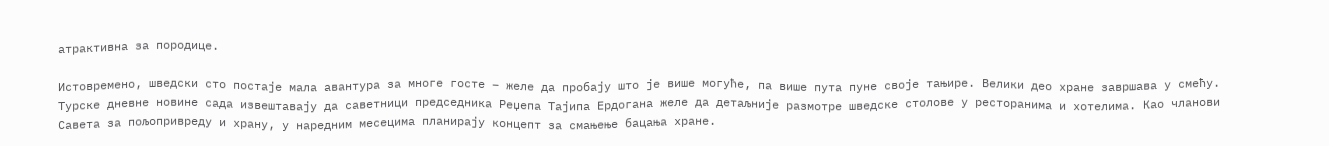атрактивна за породице.

Истовремено, шведски сто постаје мала авантура за многе госте – желе да пробају што је више могуће, па више пута пуне своје тањире. Велики део хране завршава у смећу. Турске дневне новине сада извештавају да саветници председника Реџепа Тајипа Ердогана желе да детаљније размотре шведске столове у ресторанима и хотелима. Као чланови Савета за пољопривреду и храну, у наредним месецима планирају концепт за смањење бацања хране.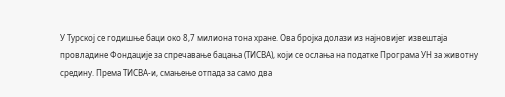У Турској се годишње баци око 8,7 милиона тона хране. Ова бројка долази из најновијег извештаја провладине Фондације за спречавање бацања (ТИСВА), који се ослања на податке Програма УН за животну средину. Према ТИСВА-и, смањење отпада за само два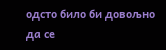одсто било би довољно да се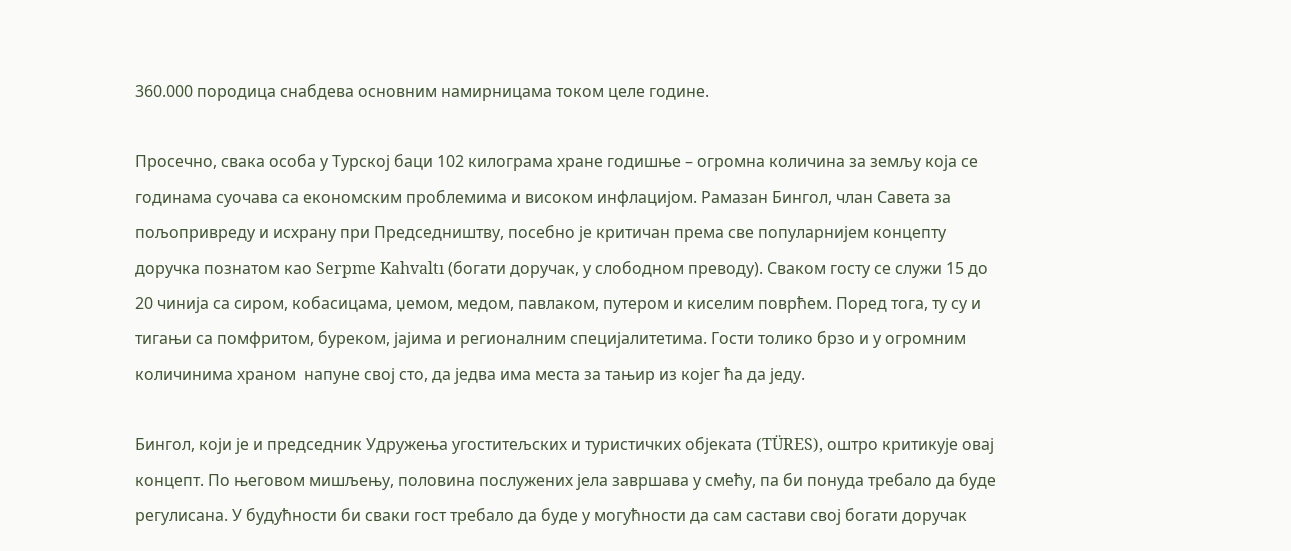360.000 породица снабдева основним намирницама током целе године.

Просечно, свака особа у Турској баци 102 килограма хране годишње – огромна количина за земљу која се годинама суочава са економским проблемима и високом инфлацијом. Рамазан Бингол, члан Савета за пољопривреду и исхрану при Председништву, посебно је критичан према све популарнијем концепту доручка познатом као Serpme Kahvaltı (богати доручак, у слободном преводу). Сваком госту се служи 15 до 20 чинија са сиром, кобасицама, џемом, медом, павлаком, путером и киселим поврћем. Поред тога, ту су и тигањи са помфритом, буреком, јајима и регионалним специјалитетима. Гости толико брзо и у огромним количинима храном  напуне свој сто, да једва има места за тањир из којег ћа да једу.

Бингол, који је и председник Удружења угоститељских и туристичких објеката (TÜRES), оштро критикује овај концепт. По његовом мишљењу, половина послужених јела завршава у смећу, па би понуда требало да буде регулисана. У будућности би сваки гост требало да буде у могућности да сам састави свој богати доручак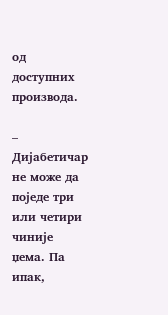од доступних производа.

– Дијабетичар не може да поједе три или четири чиније џема. Па ипак,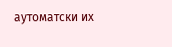аутоматски их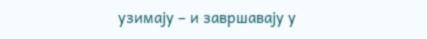узимају – и завршавају у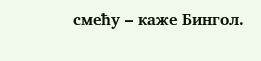смећу – каже Бингол.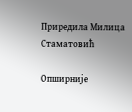Приредила Милица Стаматовић

Опширније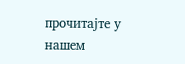прочитајте у нашем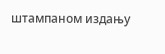штампаном издању